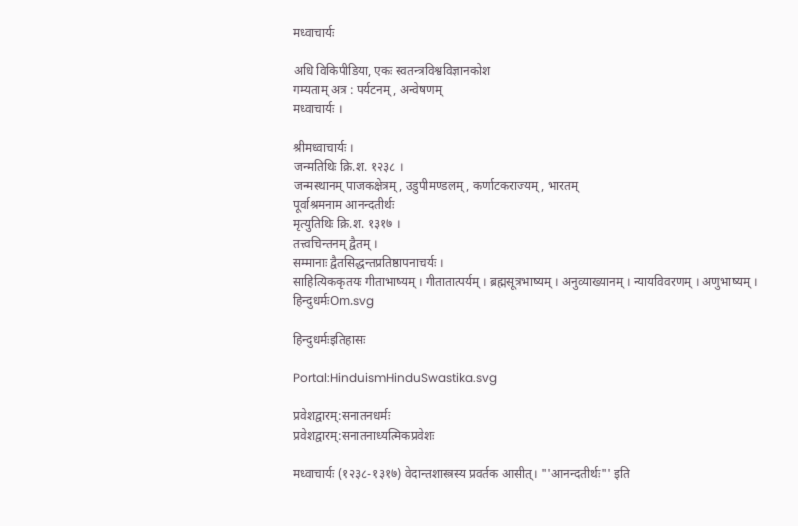मध्वाचार्यः

अधि विकिपीडिया, एकः स्वतन्त्रविश्वविज्ञानकोश
गम्यताम् अत्र : पर्यटनम्, अन्वेषणम्
मध्वाचार्यः ।

श्रीमध्वाचार्यः ।
जन्मतिथिः क्रि.श. १२३८ ।
जन्मस्थानम् पाजकक्षेत्रम्, उडुपीमण्डलम्, कर्णाटकराज्यम्, भारतम्
पूर्वाश्रमनाम आनन्दतीर्थः
मृत्युतिथिः क्रि.श. १३१७ ।
तत्त्वचिन्तनम् द्वैतम् ।
सम्मानाः द्वैतसिद्धन्तप्रतिष्ठापनाचर्यः ।
साहित्यिककृतयः गीताभाष्यम् । गीतातात्पर्यम् । ब्रह्मसूत्रभाष्यम् । अनुव्याख्यानम् । न्यायविवरणम् । अणुभाष्यम् ।
हिन्दुधर्मःOm.svg

हिन्दुधर्मःइतिहासः

Portal:HinduismHinduSwastika.svg

प्रवेशद्वारम्:सनातनधर्मः
प्रवेशद्वारम्:सनातनाध्यत्मिकप्रवेशः

मध्वाचार्यः (१२३८-१३१७) वेदान्तशास्त्रस्य प्रवर्तक आसीत्। "'आनन्दतीर्थः"' इति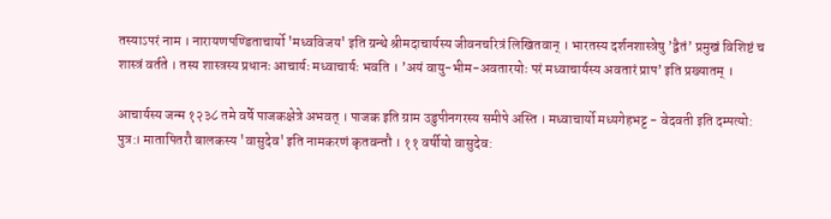तस्याऽपरं नाम । नारायणपण्डिताचार्यो 'मध्वविजय' इति ग्रन्थे श्रीमदाचार्यस्य जीवनचरित्रं लिखितवान् । भारतस्य दर्शनशास्त्रेषु ’द्वैतं’ प्रमुखं विशिष्टं च शास्त्रं वर्तते । तस्य शास्त्रस्य प्रधानः आचार्यः मध्वाचार्यः भवति । ’अयं वायु-भीम-अवतारयोः परं मध्वाचार्यस्य अवतारं प्राप’ इति प्रख्यातम् ।

आचार्यस्य जन्म १२३८ तमे वर्षे पाजकक्षेत्रे अभवत् । पाजक इति ग्राम उडुपीनगरस्य समीपे अस्ति । मध्वाचार्यो मध्यगेहभट्ट - वेदवती इति दम्पत्यो: पुत्र:। मातापितरौ बालकस्य 'वासुदेव' इति नामकरणं कृतवन्तौ । ११ वर्षीयो वासुदेव: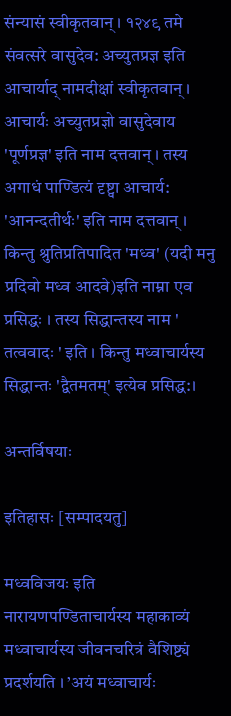संन्यासं स्वीकृतवान् । १२४९ तमे संवत्सरे वासुदेव: अच्युतप्रज्ञ इति आचार्याद् नामदीक्षां स्वीकृतवान् । आचार्यः अच्युतप्रज्ञो वासुदेवाय 'पूर्णप्रज्ञ' इति नाम दत्तवान् । तस्य अगाधं पाण्डित्यं दृष्ट्वा आचार्य: 'आनन्दतीर्थः' इति नाम दत्तवान् । किन्तु श्रुतिप्रतिपादित 'मध्व' (यदी मनु प्रदिवो मध्व आदवे)इति नाम्ना एव प्रसिद्धः । तस्य सिद्धान्तस्य नाम ' तत्ववादः ' इति । किन्तु मध्वाचार्यस्य सिद्धान्तः 'द्वैतमतम्' इत्येव प्रसिद्ध:।

अन्तर्विषयाः

इतिहासः [सम्पादयतु]

मध्वविजयः इति नारायणपण्डिताचार्यस्य महाकाव्यं मध्वाचार्यस्य जीवनचरित्रं वैशिष्ट्यं प्रदर्शयति । ’अयं मध्वाचार्यः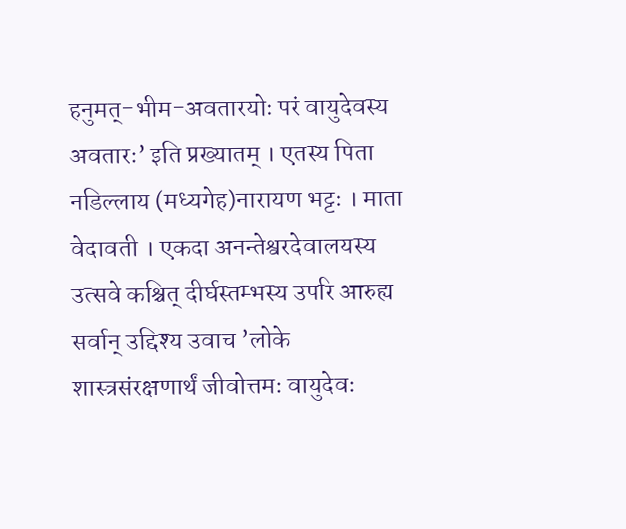हनुमत्-भीम-अवतारयोः परं वायुदेवस्य अवतारः’ इति प्रख्यातम् । एतस्य पिता नडिल्लाय (मध्यगेह)नारायण भट्टः । माता वेदावती । एकदा अनन्तेश्वरदेवालयस्य उत्सवे कश्चित् दीर्घस्तम्भस्य उपरि आरुह्य सर्वान् उद्दिश्य उवाच ’लोके शास्त्रसंरक्षणार्थं जीवोत्तमः वायुदेवः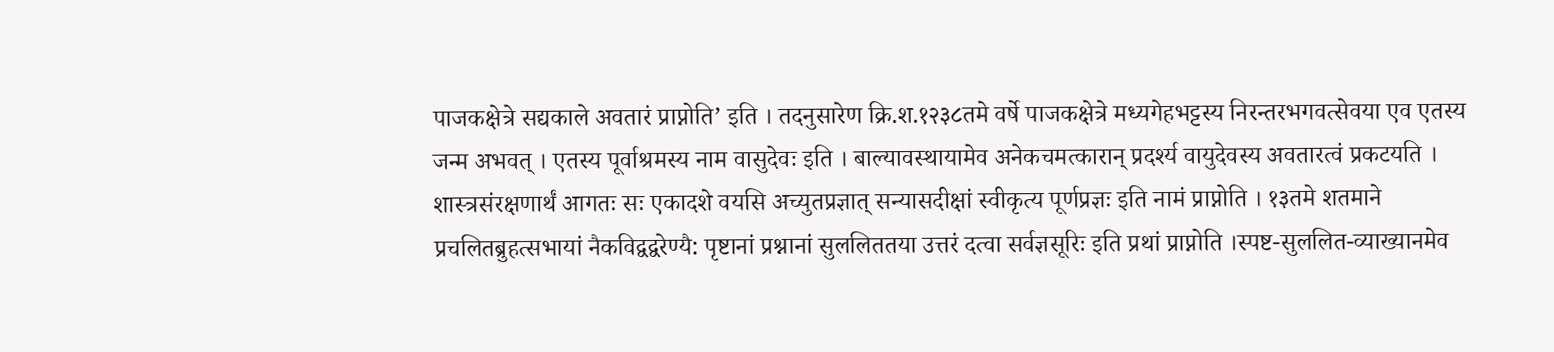पाजकक्षेत्रे सद्यकाले अवतारं प्राप्नोति’ इति । तदनुसारेण क्रि.श.१२३८तमे वर्षे पाजकक्षेत्रे मध्यगेहभट्टस्य निरन्तरभगवत्सेवया एव एतस्य जन्म अभवत् । एतस्य पूर्वाश्रमस्य नाम वासुदेवः इति । बाल्यावस्थायामेव अनेकचमत्कारान् प्रदर्श्य वायुदेवस्य अवतारत्वं प्रकटयति । शास्त्रसंरक्षणार्थं आगतः सः एकादशे वयसि अच्युतप्रज्ञात् सन्यासदीक्षां स्वीकृत्य पूर्णप्रज्ञः इति नामं प्राप्नोति । १३तमे शतमाने प्रचलितब्रुहत्सभायां नैकविद्वद्वरेण्यै: पृष्टानां प्रश्नानां सुललिततया उत्तरं दत्वा सर्वज्ञसूरिः इति प्रथां प्राप्नोति ।स्पष्ट-सुललित-व्याख्यानमेव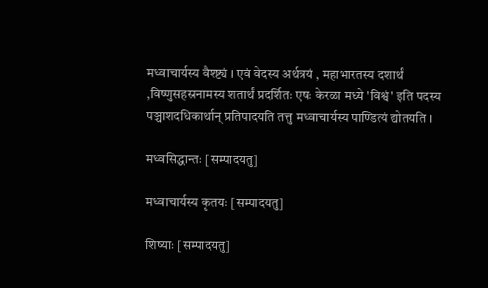मध्वाचार्यस्य वैश्ष्ट्यं । एवं वेदस्य अर्थत्रयं , महाभारतस्य दशार्थं ,विष्णुसहस्रनामस्य शतार्थं प्रदर्शितः एषः केरळा मध्ये 'विश्वं' इति पदस्य पञ्चाशदधिकार्थान् प्रतिपादयति तत्तु मध्वाचार्यस्य पाण्डित्यं द्योतयति ।

मध्वसिद्धान्तः [सम्पादयतु]

मध्वाचार्यस्य कृतयः [सम्पादयतु]

शिष्याः [सम्पादयतु]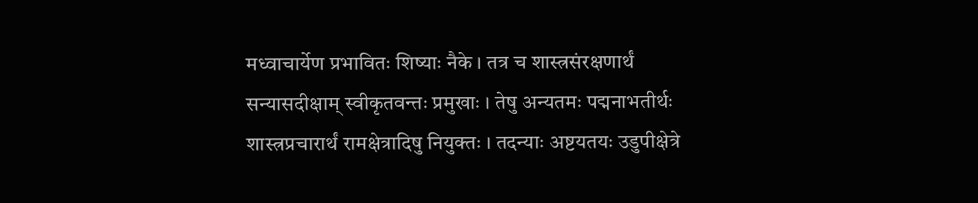मध्वाचार्येण प्रभावितः शिष्याः नैके । तत्र च शास्त्रसंरक्षणार्थं सन्यासदीक्षाम् स्वीकृतवन्तः प्रमुखाः । तेषु अन्यतमः पद्मनाभतीर्थः शास्त्रप्रचारार्थं रामक्षेत्रादिषु नियुक्तः । तदन्याः अष्टयतयः उडुपीक्षेत्रे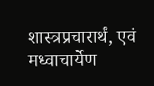शास्त्रप्रचारार्थं, एवं मध्वाचार्येण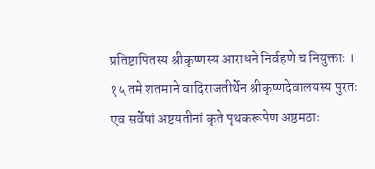प्रतिष्टापितस्य श्रीकृष्णस्य आराधने निर्वहणे च नियुक्ताः । १५ तमे शतमाने वादिराजतीर्थेन श्रीकृष्णदेवालयस्य पुरतः एव सर्वेषां अष्टयतीनां कृते पृथकरूपेण अष्ठमठाः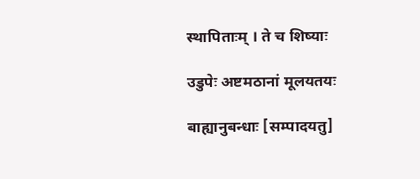स्थापिताःम् । ते च शिष्याः

उडुपेः अष्टमठानां मूलयतयः

बाह्यानुबन्धाः [सम्पादयतु]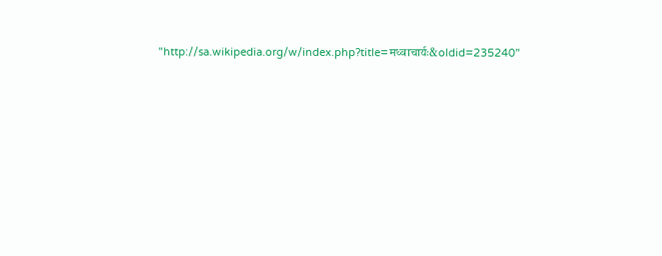"http://sa.wikipedia.org/w/index.php?title=मध्वाचार्यः&oldid=235240"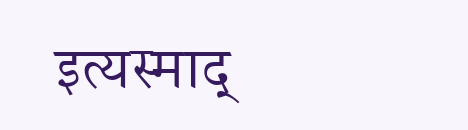इत्यस्माद्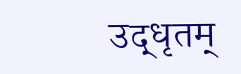उद्धृतम्